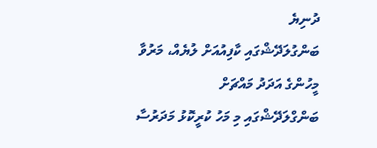ދުނިޔެ
ބަންގުލަދޭޝްގައި ކާފިއުއަށް ލުޔެއް، މަރުވާ މީހުންގެ އަދަދު މައްޗަށް
ބަންގްލަދޭޝްގައި މި މަހު ކުރީކޮޅު މަދަރުސާ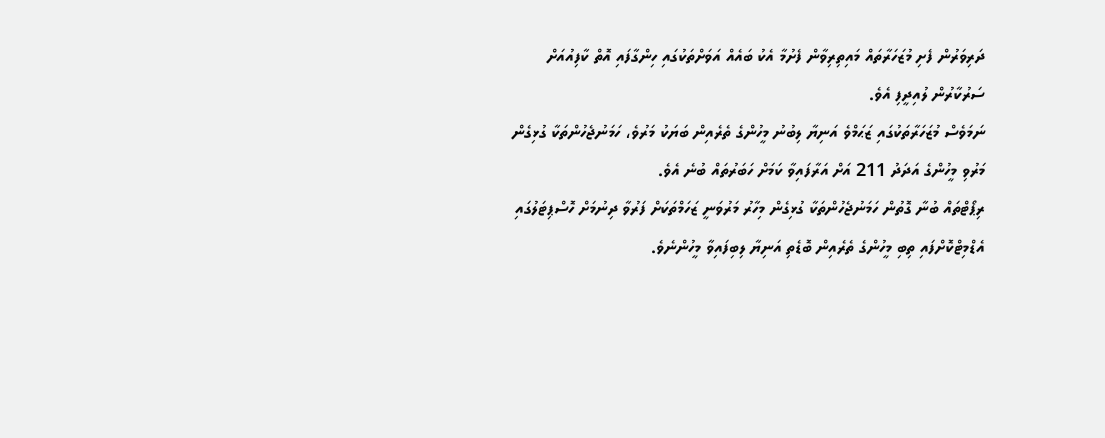ދަރިވަރުން ފެށި މުޒަހަރާތައް މައިތިރިވާން ފެށުމާ އެކު ބައެއް އަވަށްތަކުގައި ހިންގާފައި އޮތް ކާފިއުއަށް ސަރުކާރުން ލުއިދީފި އެވެ.
ނަމަވެސް މުޒަހަރާތަކުގައި ޒަޙަމްވެ އަނިޔާ ލިބުނު މީހުންގެ ތެރެއިން ބަޔަކު މަރުވެ، ހަމަނުޖެހުންތަކާ ގުޅިގެން މަރުވި މީހުންގެ އަދަދު 211 އަށް އަރާފައިވާ ކަމަށް ހަބަރުތައް ބުނެ އެވެ.
ރިޕޯޓްތައް ބުނާ ގޮތުން ހަމަނުޖެހުންތަކާ ގުޅިގެން މިހާރު މަރުވަނީ ޒަހަމްތަކަށް ފަރުވާ ދިނުމަށް ހޮސްޕިޓަލުގައި އެޑްމިޓްކޮށްފައި ތިބި މީހުންގެ ތެރެއިން ބޮޑެތި އަނިޔާ ލިބިފައިވާ މީހުންނެވެ.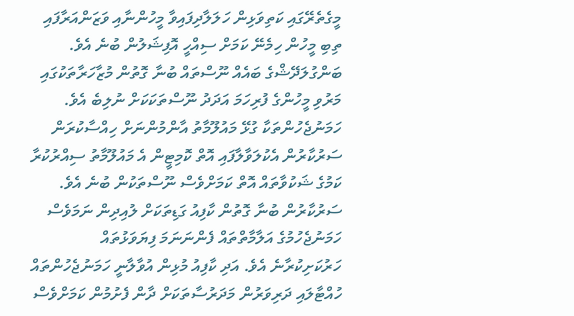މީގެތެރޭގައި ކަތިވަޅިން ހަލަލާދިފައިވާ މީހުންނާއި ވަޒަންއަރާފައި ތިބި މީހުން ހިމެނޭ ކަމަށް ސިއްހީ އޮފިޝަލުން ބުނެ އެވެ.
ބަންގުލަދޭޝްގެ ބައެއް ނޫސްތައް ބުނާ ގޮތުން މުޒާހަރާތަކުގައި މަރުވި މީހުންގެ ފުރިހަމަ އަދަދު ނޫސްތަކަކަށް ނުލިބެ އެވެ. ހަމަނުޖެހުންތަކާ ގުޅޭ މައުލޫމާތު އާންމުންނަށް ހިއްސާކުރަން ސަރުކާރުން އެކުލަވާލާފައި އޮތް ކޮމިޓީން އެ މައުލޫމާތު ސިއްރުކުރާ ކަމުގެ ޝަކުވާތައް އޮތް ކަމަށްވެސް ނޫސްތަކުން ބުނެ އެވެ.
ސަރުކާރުން ބުނާ ގޮތުން ކާފިއު ގަޑިތަކަށް ލުއިދިން ނަމަވެސް ހަމަނުޖެހުމުގެ އަލާމާތްތައް ފެންނަނަމަ ފިޔަވަޅުތައް ހަރުކަށިކުރާނެ އެވެ. އަދި ކާފިއު މުޅިން އުވާލާނީ ހަމަނުޖެހުންތައް ހުއްޓާލައި ދަރިވަރުން މަދަރުސާތަކަށް ދާން ފެށުމުން ކަމަށްވެސް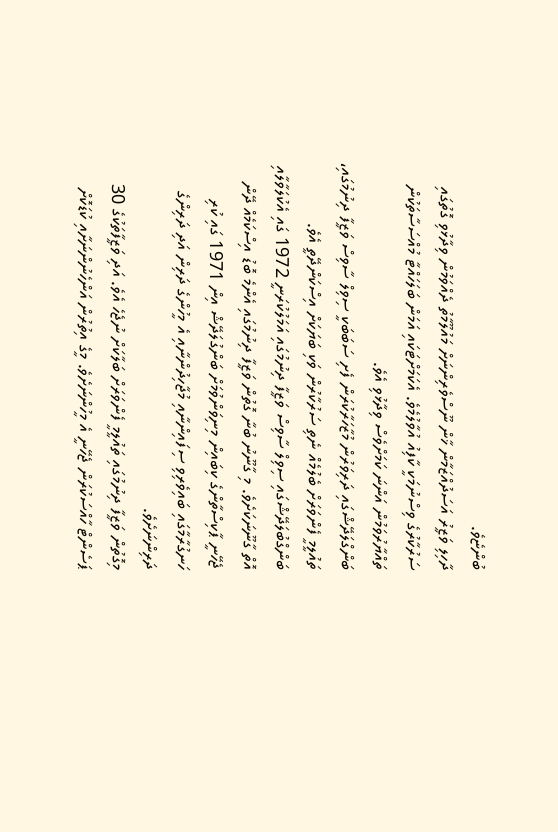ބުންޏެވެ.
ދާހިލި ވަޒީރު އަސަދުއްޒަމާން ޚާން ނޫސްވެރިންނަށް މައުލޫމާތު ދެއްވަމުން ވިދާޅުވި ގޮތުގައި ސަރުކާރުގެ ވިސްނުމަކީ ކާފިއު އުވާލުމެވެ. އެކަމަށްޓަކައި އަމަން ބަލަހައްޓާ މުއްސަސާތަކުން ތައްޔާރުވަމުން އަންނަ ކަމަށްވެސް ވިދާޅުވި އެވެ.
ބަންގްލަދޭޝްގައި ދަރިވަރުން މުޒާހަރާކުރަން ފެށި ސަބަބަކީ ސިވިލް ސާވިސް ވަޒީފާ ދިނުމުގައި، ތައުލީމީ ފެންވަރަށް ބެލުމެއް ނެތި ސަރުކާރުން ވަކި ބަޔަކަށް އިސްކަންދޭތީ އެވެ.
ބަންގްބުލަދޭޝްގައި ސިވިލް ސާވިސް ވަޒީފާ ދިނުމުގައި އަމަލުކުރަނީ 1972 ގައި އެކުލަވާލާއި އޮތް ގާނޫނަކަށެވެ. މި ގާނޫނު ބުނާ ގޮތުން ވަޒީފާ ދިނުމުގައި އެންމެ ބޮޑު އިސްކަމެއް ދޭން ޖެހޭނީ ޕާކިސްތާންގެ ކިބައިން މިނިވަންވުމަށް ބަންގުލަދޭޝް އިން 1971 ގައި ކުރި ހަނގުރާމާގައި ބައިވެރިވި ސިފައިންނާއި މުޖާހިދުންނާއި އެ މީހުންގެ ދަރިން އަދި ދަރިންގެ ދަރިންނަށެވެ.
މިގޮތުން ވަޒީފާ ދިނުމުގައި ތައުލީމީ ފެންވަރަށް ބަލާކަށް ނުޖެހެ އެވެ. އަދި ވަޒީފާތަކުގެ 30 ޕަސެންޓް ހާއްސަކުރަން ޖެހޭނީ އެ މީހުންނަށެވެ. މީގެ އިތުރުން އަންހެނުންނަށާއި ކުޑަކޮށް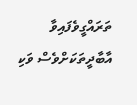ތަރައްގީވެފައިވާ އާބާދީތަކަށްވެސް ވަކި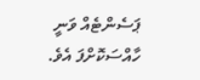ޕަސެންޓެއް ވަނީ ހާއްސަކޮށްފަ އެވެ.